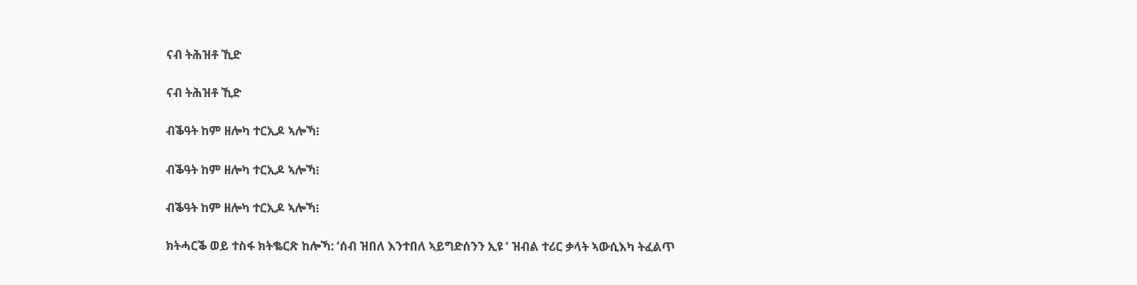ናብ ትሕዝቶ ኺድ

ናብ ትሕዝቶ ኺድ

ብቕዓት ከም ዘሎካ ተርኢዶ ኣሎኻ፧

ብቕዓት ከም ዘሎካ ተርኢዶ ኣሎኻ፧

ብቕዓት ከም ዘሎካ ተርኢዶ ኣሎኻ፧

ክትሓርቕ ወይ ተስፋ ክትቈርጽ ከሎኻ: ‘ሰብ ዝበለ እንተበለ ኣይግድሰንን ኢዩ ’ ዝብል ተሪር ቃላት ኣውሲእካ ትፈልጥ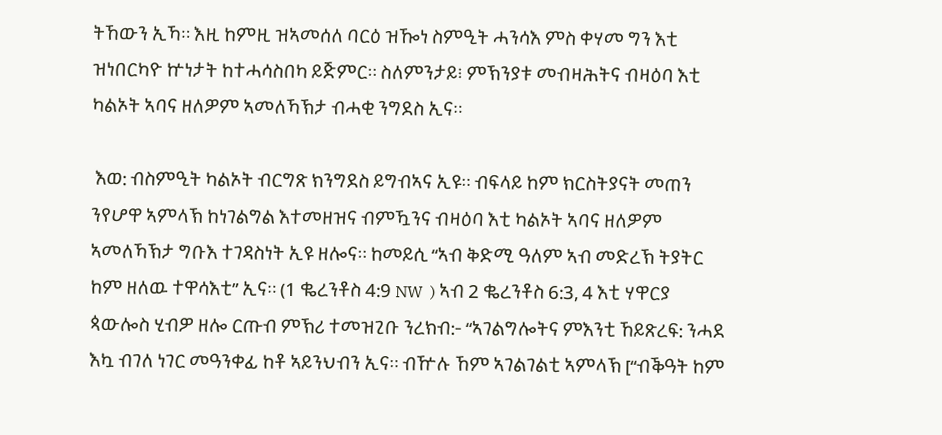ትኸውን ኢኻ። እዚ ከምዚ ዝኣመሰለ ባርዕ ዝዀነ ስምዒት ሓንሳእ ምስ ቀሃመ ግን እቲ ዝነበርካዮ ኵነታት ከተሓሳስበካ ይጅምር። ስለምንታይ፧ ምኽንያቱ መብዛሕትና ብዛዕባ እቲ ካልኦት ኣባና ዘለዎም ኣመለኻኽታ ብሓቂ ንግደስ ኢና።

 እወ: ብስምዒት ካልኦት ብርግጽ ክንግደስ ይግብኣና ኢዩ። ብፍላይ ከም ክርስትያናት መጠን ንየሆዋ ኣምላኽ ከነገልግል እተመዘዝና ብምዃንና ብዛዕባ እቲ ካልኦት ኣባና ዘለዎም ኣመለኻኽታ ግቡእ ተገዳስነት ኢዩ ዘሎና። ከመይሲ “ኣብ ቅድሚ ዓለም ኣብ መድረኽ ትያትር ከም ዘለዉ ተዋሳእቲ” ኢና። (1 ቈረንቶስ 4:9 NW  ) ኣብ 2 ቈረንቶስ 6:3, 4 እቲ ሃዋርያ ጳውሎስ ሂብዎ ዘሎ ርጡብ ምኽሪ ተመዝጊቡ ንረክብ:- “ኣገልግሎትና ምእንቲ ኸይጽረፍ: ንሓደ እኳ ብገለ ነገር መዓንቀፊ ከቶ ኣይንህብን ኢና። ብዅሉ ኸም ኣገልገልቲ ኣምላኽ [“ብቕዓት ከም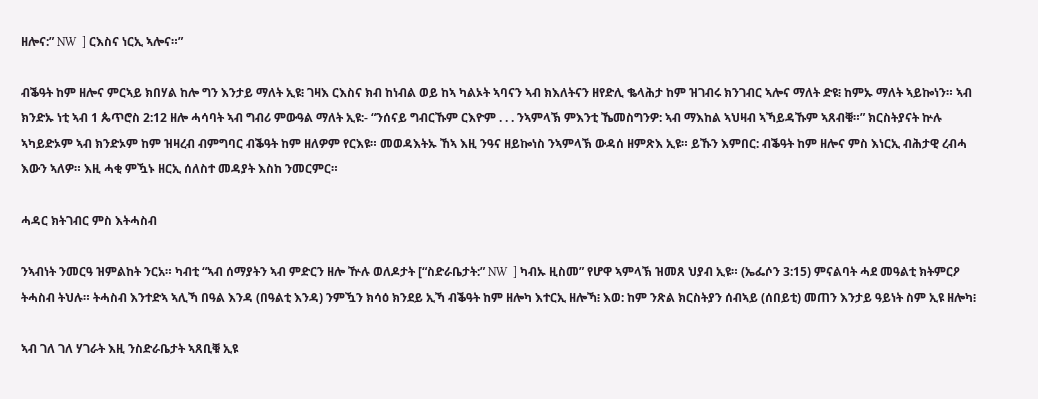ዘሎና:” NW  ] ርእስና ነርኢ ኣሎና።”

ብቕዓት ከም ዘሎና ምርኣይ ክበሃል ከሎ ግን እንታይ ማለት ኢዩ፧ ገዛእ ርእስና ክብ ከነብል ወይ ከኣ ካልኦት ኣባናን ኣብ ክእለትናን ዘየድሊ ቈላሕታ ከም ዝገብሩ ክንገብር ኣሎና ማለት ድዩ፧ ከምኡ ማለት ኣይኰነን። ኣብ ክንድኡ ነቲ ኣብ 1 ጴጥሮስ 2:12 ዘሎ ሓሳባት ኣብ ግብሪ ምውዓል ማለት ኢዩ:- “ንሰናይ ግብርኹም ርእዮም . . . ንኣምላኽ ምእንቲ ኼመስግንዎ: ኣብ ማእከል ኣህዛብ ኣኻይዳኹም ኣጸብቑ።” ክርስትያናት ኵሉ ኣካይድኦም ኣብ ክንድኦም ከም ዝዛረብ ብምግባር ብቕዓት ከም ዘለዎም የርእዩ። መወዳእትኡ ኸኣ እዚ ንዓና ዘይኰነስ ንኣምላኽ ውዳሰ ዘምጽእ ኢዩ። ይኹን እምበር: ብቕዓት ከም ዘሎና ምስ እነርኢ ብሕታዊ ረብሓ እውን ኣለዎ። እዚ ሓቂ ምዃኑ ዘርኢ ሰለስተ መዳያት እስከ ንመርምር።

ሓዳር ክትገብር ምስ እትሓስብ

ንኣብነት ንመርዓ ዝምልከት ንርአ። ካብቲ “ኣብ ሰማያትን ኣብ ምድርን ዘሎ ዅሉ ወለዶታት [“ስድራቤታት:” NW  ] ካብኡ ዚስመ” የሆዋ ኣምላኽ ዝመጸ ህያብ ኢዩ። (ኤፌሶን 3:15) ምናልባት ሓደ መዓልቲ ክትምርዖ ትሓስብ ትህሉ። ትሓስብ እንተድኣ ኣሊኻ በዓል እንዳ (በዓልቲ እንዳ) ንምዃን ክሳዕ ክንደይ ኢኻ ብቕዓት ከም ዘሎካ እተርኢ ዘሎኻ፧ እወ: ከም ንጽል ክርስትያን ሰብኣይ (ሰበይቲ) መጠን እንታይ ዓይነት ስም ኢዩ ዘሎካ፧

ኣብ ገለ ገለ ሃገራት እዚ ንስድራቤታት ኣጸቢቑ ኢዩ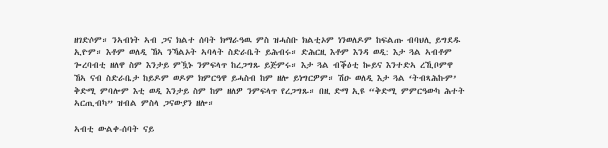ዘገድሶም። ንኣብነት ኣብ ጋና ክልተ ሰባት ክማራዓዉ ምስ ዝሓስቡ ክልቲኦም ነንወለዶም ከፍልጡ ብባህሊ ይግደዱ ኢዮም። እቶም ወለዲ ኸኣ ንኻልኦት ኣባላት ስድራቤት ይሕብሩ። ድሕርዚ እቶም እንዳ ወዲ: እታ ጓል ኣብቶም ጐረባብቲ ዘለዋ ስም እንታይ ምዃኑ ንምፍላጥ ከረጋግጹ ይጅምሩ። እታ ጓል ብቕዕቲ ኰይና እንተድኣ ረኺቦምዋ ኸኣ ናብ ስድራቤታ ከይዶም ወዶም ክምርዓዋ ይሓስብ ከም ዘሎ ይነግርዎም። ሽዑ ወለዲ እታ ጓል ‘ትብጻሕኩም’ ቅድሚ ምባሎም እቲ ወዲ እንታይ ስም ከም ዘለዎ ንምፍላጥ የረጋግጹ። በዚ ድማ ኢዩ “ቅድሚ ምምርዓውካ ሕተት ኣርጢብካ” ዝብል ምስላ ጋናውያን ዘሎ።

ኣብቲ ውልቀ-ሰባት ናይ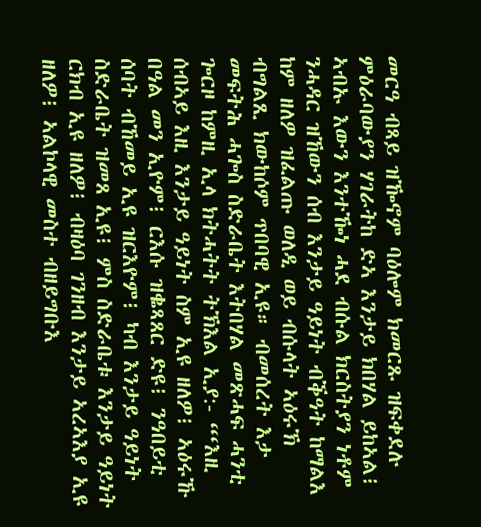መርዓ ብጻይ ዝዀኖም ባዕሎም ክመርጹ ዝፍቀደሉ ምዕራባውያን ሃገራትከ ድኣ እንታይ ክበሃል ይከኣል፧ ኣብኡ እውን እንተዀነ ሓደ ብሱል ክርስትያን ነቶም ንሓዳር ዝኸውን ሰብ እንታይ ዓይነት ብቕዓት ከማልእ ከም ዘለዎ ዝፈልጡ ወለዲ ወይ ብሱላት ኣዕሩኽ ብግልጺ ክውከሶም ጥበባዊ ኢዩ። ብመሰረት እታ መፍትሕ ሓጐስ ስድራቤት እትበሃል መጽሓፍ ሓንቲ ጐርዞ ከምዚ ኢላ ክትሓትት ትኽእል ኢያ:- “‘እዚ ሰብኣይ እዚ እንታይ ዓይነት ስም ኢዩ ዘለዎ፧ ኣዕሩኹ በዓል መን ኢዮም፧ ርእሱ ዝቈጻጸር ድዩ፧ ንዓበይቲ ሰባት ብኸመይ ኢዩ ዝርእዮም፧ ካብ እንታይ ዓይነት ስድራቤት ዝመጸ ኢዩ፧ ምስ ስድራቤቱ እንታይ ዓይነት ርክብ ኢዩ ዘለዎ፧ ብዛዕባ ገንዘብ እንታይ ኣረኣእያ ኢዩ ዘለዎ፧ ኣልኮላዊ መስተ ብዘይግቡእ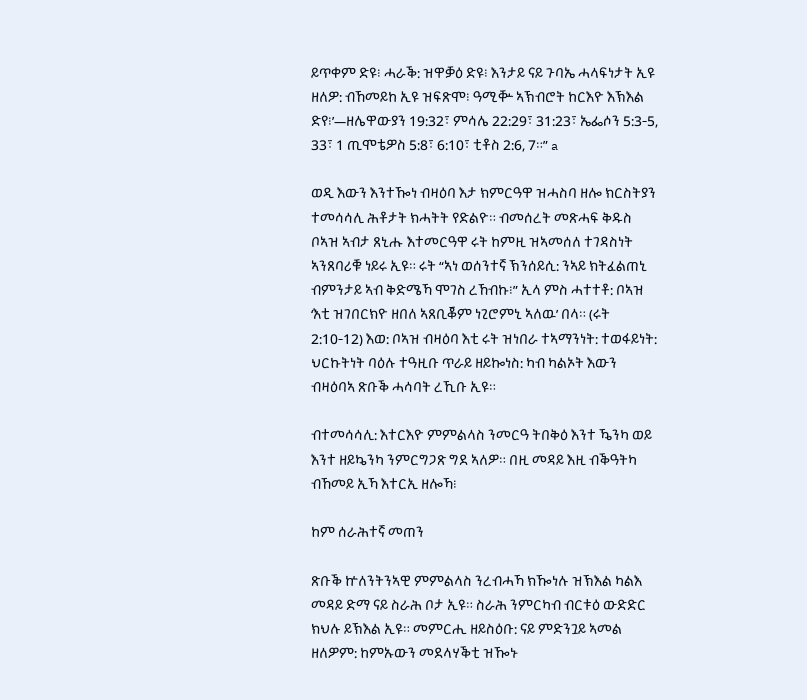ይጥቀም ድዩ፧ ሓራቕ: ዝዋቓዕ ድዩ፧ እንታይ ናይ ጉባኤ ሓላፍነታት ኢዩ ዘለዎ: ብኸመይከ ኢዩ ዝፍጽሞ፧ ዓሚቝ ኣኽብሮት ከርእዮ እኽእል ድየ፧’—ዘሌዋውያን 19:32፣ ምሳሌ 22:29፣ 31:23፣ ኤፌሶን 5:3-5, 33፣ 1 ጢሞቴዎስ 5:8፣ 6:10፣ ቲቶስ 2:6, 7።” a

ወዲ እውን እንተዀነ ብዛዕባ እታ ክምርዓዋ ዝሓስባ ዘሎ ክርስትያን ተመሳሳሊ ሕቶታት ክሓትት የድልዮ። ብመሰረት መጽሓፍ ቅዱስ ቦኣዝ ኣብታ ጸኒሑ እተመርዓዋ ሩት ከምዚ ዝኣመሰለ ተገዳስነት ኣንጸባሪቑ ነይሩ ኢዩ። ሩት “ኣነ ወሰንተኛ ኽንሰይሲ: ንኣይ ክትፈልጠኒ ብምንታይ ኣብ ቅድሜኻ ሞገስ ረኸብኩ፧” ኢላ ምስ ሓተተቶ: ቦኣዝ ‘እቲ ዝገበርክዮ ዘበለ ኣጸቢቖም ነጊሮምኒ ኣለዉ’ በላ። (ሩት 2:10-12) እወ: ቦኣዝ ብዛዕባ እቲ ሩት ዝነበራ ተኣማንነት: ተወፋይነት: ህርኩትነት ባዕሉ ተዓዚቡ ጥራይ ዘይኰነስ: ካብ ካልኦት እውን ብዛዕባኣ ጽቡቕ ሓሳባት ረኺቡ ኢዩ።

ብተመሳሳሊ: እተርእዮ ምምልላስ ንመርዓ ትበቅዕ እንተ ዄንካ ወይ እንተ ዘይኴንካ ንምርግጋጽ ግደ ኣለዎ። በዚ መዳይ እዚ ብቕዓትካ ብኸመይ ኢኻ እተርኢ ዘሎኻ፧

ከም ሰራሕተኛ መጠን

ጽቡቕ ኵለንትንኣዊ ምምልላስ ንረብሓኻ ክዀነሉ ዝኽእል ካልእ መዳይ ድማ ናይ ስራሕ ቦታ ኢዩ። ስራሕ ንምርካብ ብርቱዕ ውድድር ክህሉ ይኽእል ኢዩ። መምርሒ ዘይስዕቡ: ናይ ምድንጓይ ኣመል ዘለዎም: ከምኡውን መደላሃቕቲ ዝዀኑ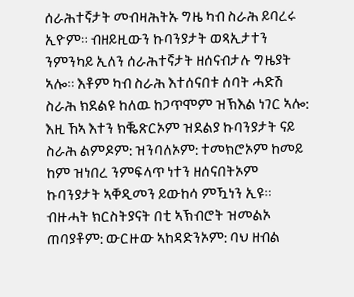ሰራሕተኛታት መብዛሕትኡ ግዜ ካብ ስራሕ ይባረሩ ኢዮም። ብዘይዚውን ኩባንያታት ወጻኢታተን ንምንካይ ኢለን ሰራሕተኛታት ዘሰናብታሉ ግዜያት ኣሎ። እቶም ካብ ስራሕ እተሰናበቱ ሰባት ሓድሽ ስራሕ ክደልዩ ከለዉ ከጋጥሞም ዝኽእል ነገር ኣሎ: እዚ ኸኣ እተን ክቘጽርኦም ዝደልያ ኩባንያታት ናይ ስራሕ ልምዶም: ዝንባለኦም: ተመክሮኦም ከመይ ከም ዝነበረ ንምፍላጥ ነተን ዘሰናበትኦም ኩባንያታት ኣቐዲመን ይውከሳ ምዃነን ኢዩ። ብዙሓት ክርስትያናት በቲ ኣኽብሮት ዝመልኦ ጠባያቶም: ውርዙው ኣከዳድንኦም: ባህ ዘብል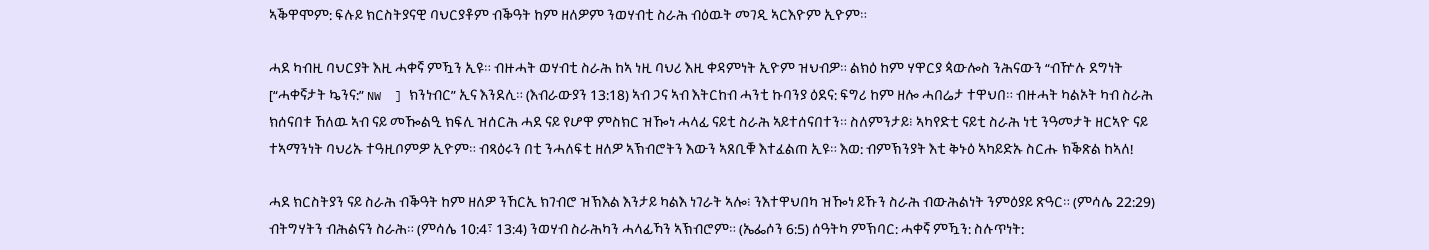ኣቕዋሞም: ፍሉይ ክርስትያናዊ ባህርያቶም ብቕዓት ከም ዘለዎም ንወሃብቲ ስራሕ ብዕዉት መገዲ ኣርእዮም ኢዮም።

ሓደ ካብዚ ባህርያት እዚ ሓቀኛ ምዃን ኢዩ። ብዙሓት ወሃብቲ ስራሕ ከኣ ነዚ ባህሪ እዚ ቀዳምነት ኢዮም ዝህብዎ። ልክዕ ከም ሃዋርያ ጳውሎስ ንሕናውን “ብዅሉ ደግነት [“ሓቀኛታት ኴንና:” NW  ] ክንነብር” ኢና እንደሊ። (እብራውያን 13:18) ኣብ ጋና ኣብ እትርከብ ሓንቲ ኩባንያ ዕደና: ፍግሪ ከም ዘሎ ሓበሬታ ተዋህበ። ብዙሓት ካልኦት ካብ ስራሕ ክሰናበቱ ኸለዉ ኣብ ናይ መዀልዒ ክፍሊ ዝሰርሕ ሓደ ናይ የሆዋ ምስክር ዝዀነ ሓላፊ ናይቲ ስራሕ ኣይተሰናበተን። ስለምንታይ፧ ኣካየድቲ ናይቲ ስራሕ ነቲ ንዓመታት ዘርኣዮ ናይ ተኣማንነት ባህሪኡ ተዓዚቦምዎ ኢዮም። ብጻዕሩን በቲ ንሓለፍቲ ዘለዎ ኣኽብሮትን እውን ኣጸቢቑ እተፈልጠ ኢዩ። እወ: ብምኽንያት እቲ ቅኑዕ ኣካይድኡ ስርሑ ክቕጽል ከኣለ!

ሓደ ክርስትያን ናይ ስራሕ ብቕዓት ከም ዘለዎ ንኸርኢ ክገብሮ ዝኽእል እንታይ ካልእ ነገራት ኣሎ፧ ንእተዋህበካ ዝዀነ ይኹን ስራሕ ብውሕልነት ንምዕያይ ጽዓር። (ምሳሌ 22:29) ብትግሃትን ብሕልናን ስራሕ። (ምሳሌ 10:4፣ 13:4) ንወሃብ ስራሕካን ሓላፊኻን ኣኽብሮም። (ኤፌሶን 6:5) ሰዓትካ ምኽባር: ሓቀኛ ምዃን: ስሉጥነት: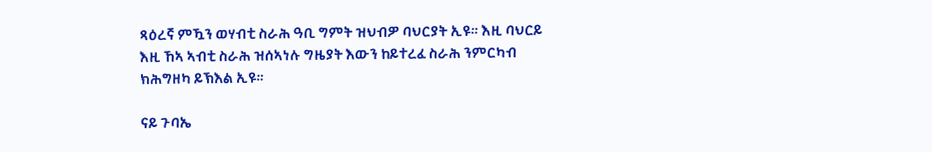ጻዕረኛ ምዃን ወሃብቲ ስራሕ ዓቢ ግምት ዝህብዎ ባህርያት ኢዩ። እዚ ባህርይ እዚ ኸኣ ኣብቲ ስራሕ ዝሰኣነሉ ግዜያት እውን ከይተረፈ ስራሕ ንምርካብ ክሕግዘካ ይኽእል ኢዩ።

ናይ ጉባኤ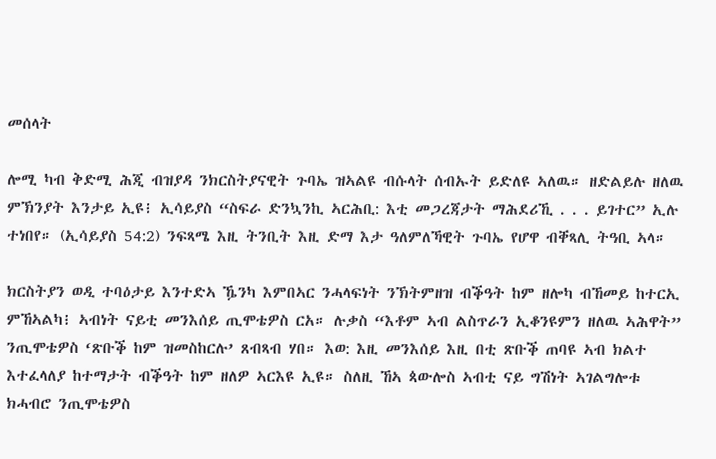መሰላት

ሎሚ ካብ ቅድሚ ሕጂ ብዝያዳ ንክርስትያናዊት ጉባኤ ዝኣልዩ ብሱላት ሰብኡት ይድለዩ ኣለዉ። ዘድልይሉ ዘለዉ ምኽንያት እንታይ ኢዩ፧ ኢሳይያስ “ስፍራ ድንኳንኪ ኣርሕቢ: እቲ መጋረጃታት ማሕደሪኺ . . . ይገተር” ኢሉ ተነበየ። (ኢሳይያስ 54:2) ንፍጻሜ እዚ ትንቢት እዚ ድማ እታ ዓለምለኻዊት ጉባኤ የሆዋ ብቐጻሊ ትዓቢ ኣላ።

ክርስትያን ወዲ ተባዕታይ እንተድኣ ዄንካ እምበኣር ንሓላፍነት ንኽትምዘዝ ብቕዓት ከም ዘሎካ ብኸመይ ከተርኢ ምኸኣልካ፧ ኣብነት ናይቲ መንእሰይ ጢሞቴዎስ ርአ። ሉቃስ “እቶም ኣብ ልስጥራን ኢቆንዩምን ዘለዉ ኣሕዋት” ንጢሞቴዎስ ‘ጽቡቕ ከም ዝመስከርሉ’ ጸብጻብ ሃበ። እወ: እዚ መንእሰይ እዚ በቲ ጽቡቕ ጠባዩ ኣብ ክልተ እተፈላለያ ከተማታት ብቕዓት ከም ዘለዎ ኣርእዩ ኢዩ። ስለዚ ኸኣ ጳውሎስ ኣብቲ ናይ ግሽነት ኣገልግሎቱ ክሓብሮ ንጢሞቴዎስ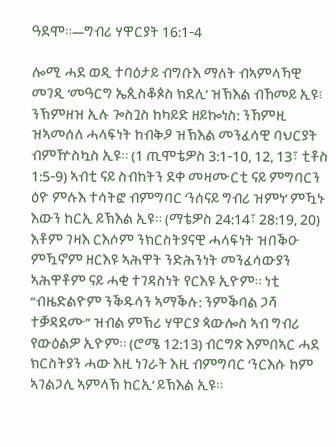ዓደሞ።—ግብሪ ሃዋርያት 16:1-4

ሎሚ ሓደ ወዲ ተባዕታይ ብግቡእ ማለት ብኣምላኻዊ መገዲ ‘መዓርግ ኤጲስቆጶስ ክደሊ’ ዝኽእል ብኸመይ ኢዩ፧ ንኽምዘዝ ኢሉ ጐስጓስ ከካይድ ዘይኰነስ: ንኸምዚ ዝኣመሰለ ሓላፍነት ከብቅዖ ዝኽእል መንፈሳዊ ባህርያት ብምዅስኳስ ኢዩ። (1 ጢሞቴዎስ 3:1-10, 12, 13፣ ቲቶስ 1:5-9) ኣብቲ ናይ ስብከትን ደቀ መዛሙርቲ ናይ ምግባርን ዕዮ ምሉእ ተሳትፎ ብምግባር ‘ንሰናይ ግብሪ ዝምነ’ ምዃኑ እውን ከርኢ ይኽእል ኢዩ። (ማቴዎስ 24:14፣ 28:19, 20) እቶም ገዛእ ርእሶም ንክርስትያናዊ ሓላፍነት ዝበቕዑ ምዃኖም ዘርእዩ ኣሕዋት ንድሕንነት መንፈሳውያን ኣሕዋቶም ናይ ሓቂ ተገዳስነት የርእዩ ኢዮም። ነቲ “ብዜድልዮም ንቕዱሳን ኣማቕሉ: ንምቕባል ጋሻ ተቓዳደሙ” ዝብል ምኽሪ ሃዋርያ ጳውሎስ ኣብ ግብሪ የውዕልዎ ኢዮም። (ሮሜ 12:13) ብርግጽ እምበኣር ሓደ ክርስትያን ሓው እዚ ነገራት እዚ ብምግባር ‘ንርእሱ ከም ኣገልጋሊ ኣምላኽ ከርኢ’ ይኽእል ኢዩ።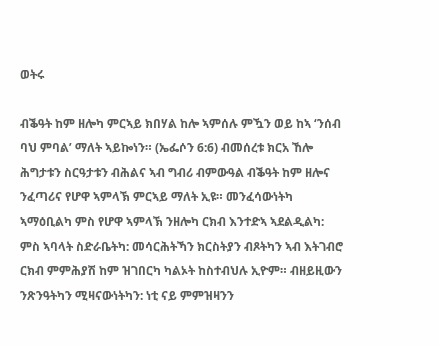ወትሩ

ብቕዓት ከም ዘሎካ ምርኣይ ክበሃል ከሎ ኣምሰሉ ምዃን ወይ ከኣ ‘ንሰብ ባህ ምባል’ ማለት ኣይኰነን። (ኤፌሶን 6:6) ብመሰረቱ ክርአ ኸሎ ሕግታቱን ስርዓታቱን ብሕልና ኣብ ግብሪ ብምውዓል ብቕዓት ከም ዘሎና ንፈጣሪና የሆዋ ኣምላኽ ምርኣይ ማለት ኢዩ። መንፈሳውነትካ ኣማዕቢልካ ምስ የሆዋ ኣምላኽ ንዘሎካ ርክብ እንተድኣ ኣደልዲልካ: ምስ ኣባላት ስድራቤትካ: መሳርሕትኻን ክርስትያን ብጾትካን ኣብ እትገብሮ ርክብ ምምሕያሽ ከም ዝገበርካ ካልኦት ከስተብህሉ ኢዮም። ብዘይዚውን ንጽንዓትካን ሚዛናውነትካን: ነቲ ናይ ምምዝዛንን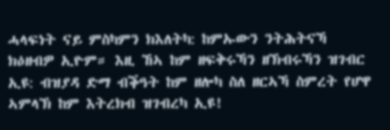ሓላፍነት ናይ ምስካምን ክእለትካ: ከምኡውን ንትሕትናኻ ክዕዘብዎ ኢዮም። እዚ ኸኣ ከም ዘፍቅሩኻን ዘኽብሩኻን ዝገብር ኢዩ: ብዝያዳ ድማ ብቕዓት ከም ዘሎካ ስለ ዘርኣኻ ስምረት የሆዋ ኣምላኽ ከም እትረክብ ዝገብረካ ኢዩ!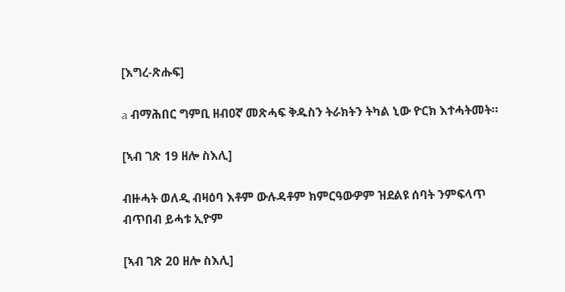[እግረ-ጽሑፍ]

a ብማሕበር ግምቢ ዘብዐኛ መጽሓፍ ቅዱስን ትራክትን ትካል ኒው ዮርክ እተሓትመት።

[ኣብ ገጽ 19 ዘሎ ስእሊ]

ብዙሓት ወለዲ ብዛዕባ እቶም ውሉዳቶም ክምርዓውዎም ዝደልዩ ሰባት ንምፍላጥ ብጥበብ ይሓቱ ኢዮም

[ኣብ ገጽ 20 ዘሎ ስእሊ]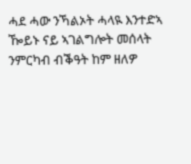ሓደ ሓው ንኻልኦት ሓላዪ እንተድኣ ዀይኑ ናይ ኣገልግሎት መሰላት ንምርካብ ብቕዓት ከም ዘለዎ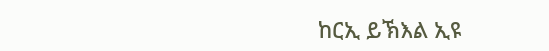ከርኢ ይኽእል ኢዩ